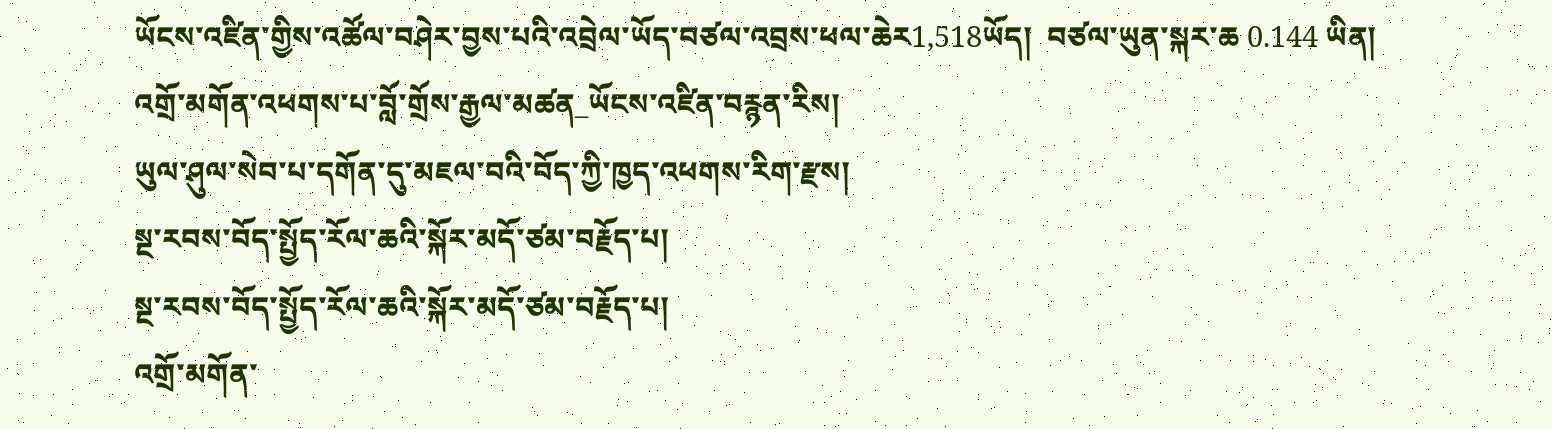ཡོངས་འཛིན་གྱིས་འཚོལ་བཤེར་བྱས་པའི་འབྲེལ་ཡོད་བཙལ་འབྲས་ཕལ་ཆེར1,518ཡོད།  བཙལ་ཡུན་སྐར་ཆ 0.144 ཡིན།
འགྲོ་མགོན་འཕགས་པ་བློ་གྲོས་རྒྱལ་མཚན_ཡོངས་འཛིན་བརྙན་རིས།
ཡུལ་ཤུལ་སེབ་པ་དགོན་དུ་མཇལ་བའི་བོད་ཀྱི་ཁྱད་འཕགས་རིག་རྫས།
སྔ་རབས་བོད་སྤྱོད་རོལ་ཆའི་སྐོར་མདོ་ཙམ་བརྗོད་པ།
སྔ་རབས་བོད་སྤྱོད་རོལ་ཆའི་སྐོར་མདོ་ཙམ་བརྗོད་པ།
འགྲོ་མགོན་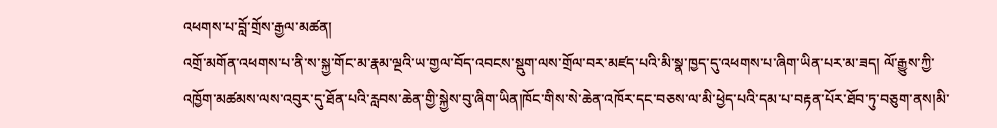འཕགས་པ་བློ་གྲོས་རྒྱལ་མཚན།
འགྲོ་མགོན་འཕགས་པ་ནི་ས་སྐྱ་གོང་མ་རྣམ་ལྔའི་ཡ་གྱལ་བོད་འབངས་སྡུག་ལས་གྲོལ་བར་མཛད་པའི་མི་སྣ་ཁྱད་དུ་འཕགས་པ་ཞིག་ཡིན་པར་མ་ཟད། ལོ་རྒྱུས་ཀྱི་འཁྱོག་མཚམས་ལས་འབུར་དུ་ཐོན་པའི་རླབས་ཆེན་གྱི་སྐྱེས་བུ་ཞིག་ཡིན།ཁོང་གིས་སེ་ཆེན་འཁོར་དང་བཅས་ལ་མི་ཕྱེད་པའི་དམ་པ་བརྟན་པོར་ཐོབ་ཏུ་བཅུག་ནས།མི་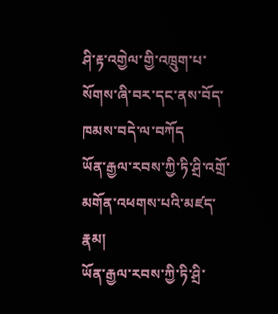ཤི་རྟ་འགྱེལ་གྱི་འཁྲུག་པ་སོགས་ཞི་བར་དང་ནས་བོད་ཁམས་བདེ་ལ་བཀོད
ཡོན་རྒྱལ་རབས་ཀྱི་ཏི་ཤྲི་འགྲོ་མགོན་འཕགས་པའི་མཛད་རྣམ།
ཡོན་རྒྱལ་རབས་ཀྱི་ཏི་ཤྲི་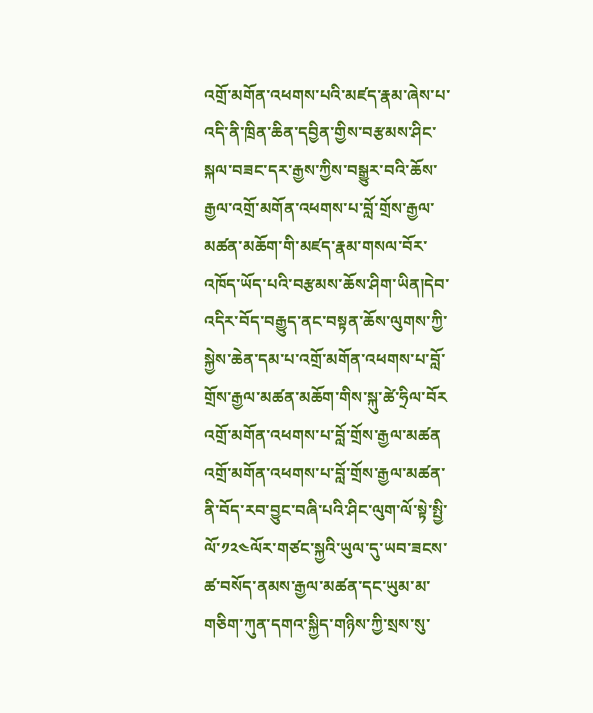འགྲོ་མགོན་འཕགས་པའི་མཛད་རྣམ་ཞེས་པ་འདི་ནི་ཁྲིན་ཆིན་དབྱིན་གྱིས་བརྩམས་ཤིང་སྐལ་བཟང་དར་རྒྱས་ཀྱིས་བསྒྱུར་བའི་ཆོས་རྒྱལ་འགྲོ་མགོན་འཕགས་པ་བློ་གྲོས་རྒྱལ་མཚན་མཆོག་གི་མཛད་རྣམ་གསལ་བོར་འཁོད་ཡོད་པའི་བརྩམས་ཆོས་ཤིག་ཡིན།དེབ་འདིར་བོད་བརྒྱུད་ནང་བསྟན་ཆོས་ལུགས་ཀྱི་སྐྱེས་ཆེན་དམ་པ་འགྲོ་མགོན་འཕགས་པ་བློ་གྲོས་རྒྱལ་མཚན་མཆོག་གིས་སྐུ་ཚེ་ཧྲིལ་བོར
འགྲོ་མགོན་འཕགས་པ་བློ་གྲོས་རྒྱལ་མཚན
འགྲོ་མགོན་འཕགས་པ་བློ་གྲོས་རྒྱལ་མཚན་ནི་བོད་རབ་བྱུང་བཞི་པའི་ཤིང་ལུག་ལོ་སྟེ་སྤྱི་ལོ་༡༢༤ལོར་གཙང་སྐྱའི་ཡུལ་དུ་ཡབ་ཟངས་ཚ་བསོད་ནམས་རྒྱལ་མཚན་དང་ཡུམ་མ་གཅིག་ཀུན་དགའ་སྐྱིད་གཉིས་ཀྱི་སྲས་སུ་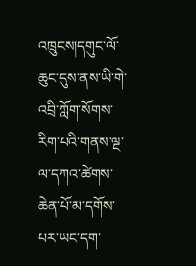འཁྲུངས།དགུང་ལོ་ཆུང་དུས་ནས་ཡི་གེ་འབྲི་ཀློག་སོགས་རིག་པའི་གནས་ལྔ་ལ་དཀའ་ཚེགས་ཆེན་པོ་མ་དགོས་པར་ཡང་དག་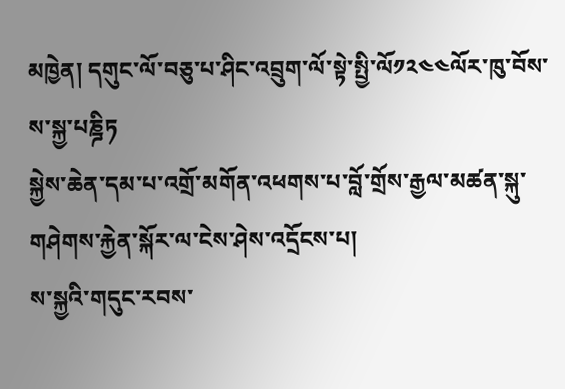མཁྱེན། དགུང་ལོ་བཅུ་པ་ཤིང་འབྲུག་ལོ་སྟེ་སྤྱི་ལོ༡༢༤༤ལོར་ཁུ་བོས་ས་སྐྱ་པཎྜིཏ
སྐྱེས་ཆེན་དམ་པ་འགྲོ་མགོན་འཕགས་པ་བློ་གྲོས་རྒྱལ་མཚན་སྐུ་གཤེགས་རྐྱེན་སྐོར་ལ་ངེས་ཤེས་འདྲོངས་པ།
ས་སྐྱའི་གདུང་རབས་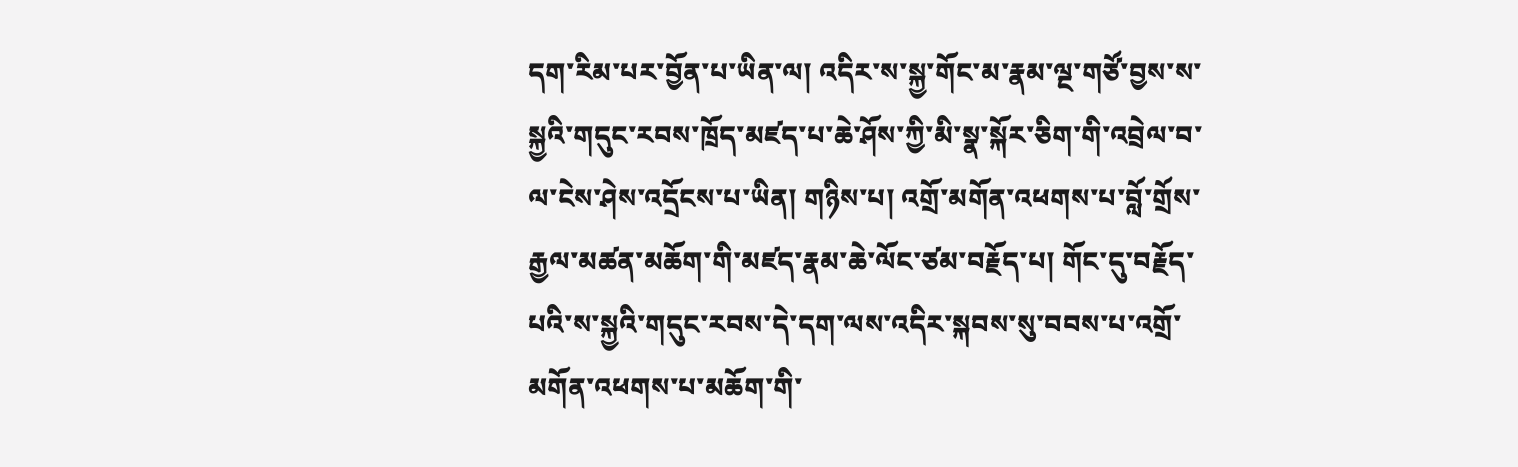དག་རིམ་པར་བྱོན་པ་ཡིན་ལ། འདིར་ས་སྐྱ་གོང་མ་རྣམ་ལྔ་གཙོ་བྱས་ས་སྐྱའི་གདུང་རབས་ཁྲོད་མཛད་པ་ཆེ་ཤོས་ཀྱི་མི་སྣ་སྐོར་ཅིག་གི་འབྲེལ་བ་ལ་ངེས་ཤེས་འདྲོངས་པ་ཡིན། གཉིས་པ། འགྲོ་མགོན་འཕགས་པ་བློ་གྲོས་རྒྱལ་མཚན་མཆོག་གི་མཛད་རྣམ་ཆེ་ལོང་ཙམ་བརྗོད་པ། གོང་དུ་བརྗོད་པའི་ས་སྐྱའི་གདུང་རབས་དེ་དག་ལས་འདིར་སྐབས་སུ་བབས་པ་འགྲོ་མགོན་འཕགས་པ་མཆོག་གི་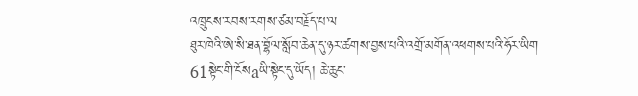འཁྲུངས་རབས་རགས་ཙམ་བརྗོད་པ་ལ
ཐུར་ཁེའི་ཨེ་སི་ཐན་བྷོལ་སློབ་ཆེན་དུ་ཉར་ཚགས་བྱས་པའི་འགྲོ་མགོན་འཕགས་པའི་ཧོར་ཡིག
61སྟེང་གི་ངོསaཡི་སྟེང་དུ་ཡོད། ཆེ་ཆུང་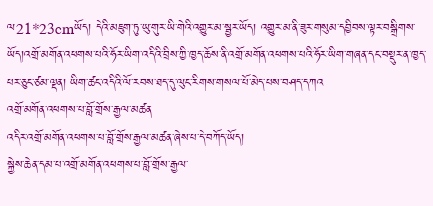ལ21*23cmཡོད། དེའི་མཇུག་ཏུ་ཡུ་གུར་ཡི་གེའི་འགྱུར་མ་སྦྱར་ཡོད། འགྱུར་མ་ནི་ཟུར་གསུམ་དབྱིབས་ལྟར་བསྒྲིགས་ཡོད།འགྲོ་མགོན་འཕགས་པའི་ཧོར་ཡིག་འདིའི་བྲིས་ཀྱི་ཁྱད་ཆོས་ནི་འགྲོ་མགོན་འཕགས་པའི་ཧོར་ཡིག་གཞན་དང་བསྡུར་ན་ཁྱད་པར་ཅུང་ཙམ་ལྡན། ཡིག་ཚང་འདིའི་ལོ་རབས་ཐད་དུ་ལུང་རིགས་གསལ་པོ་མེད་པས་བཤད་དཀའ
འགྲོ་མགོན་འཕགས་པ་བློ་གྲོས་རྒྱལ་མཚན
འདིར་འགྲོ་མགོན་འཕགས་པ་བློ་གྲོས་རྒྱལ་མཚན་ཞེས་པ་དེ་བཀོད་ཡོད།
སྐྱེས་ཆེན་དམ་པ་འགྲོ་མགོན་འཕགས་པ་བློ་གྲོས་རྒྱལ་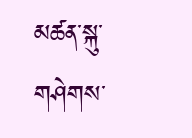མཚན་སྐུ་གཤེགས་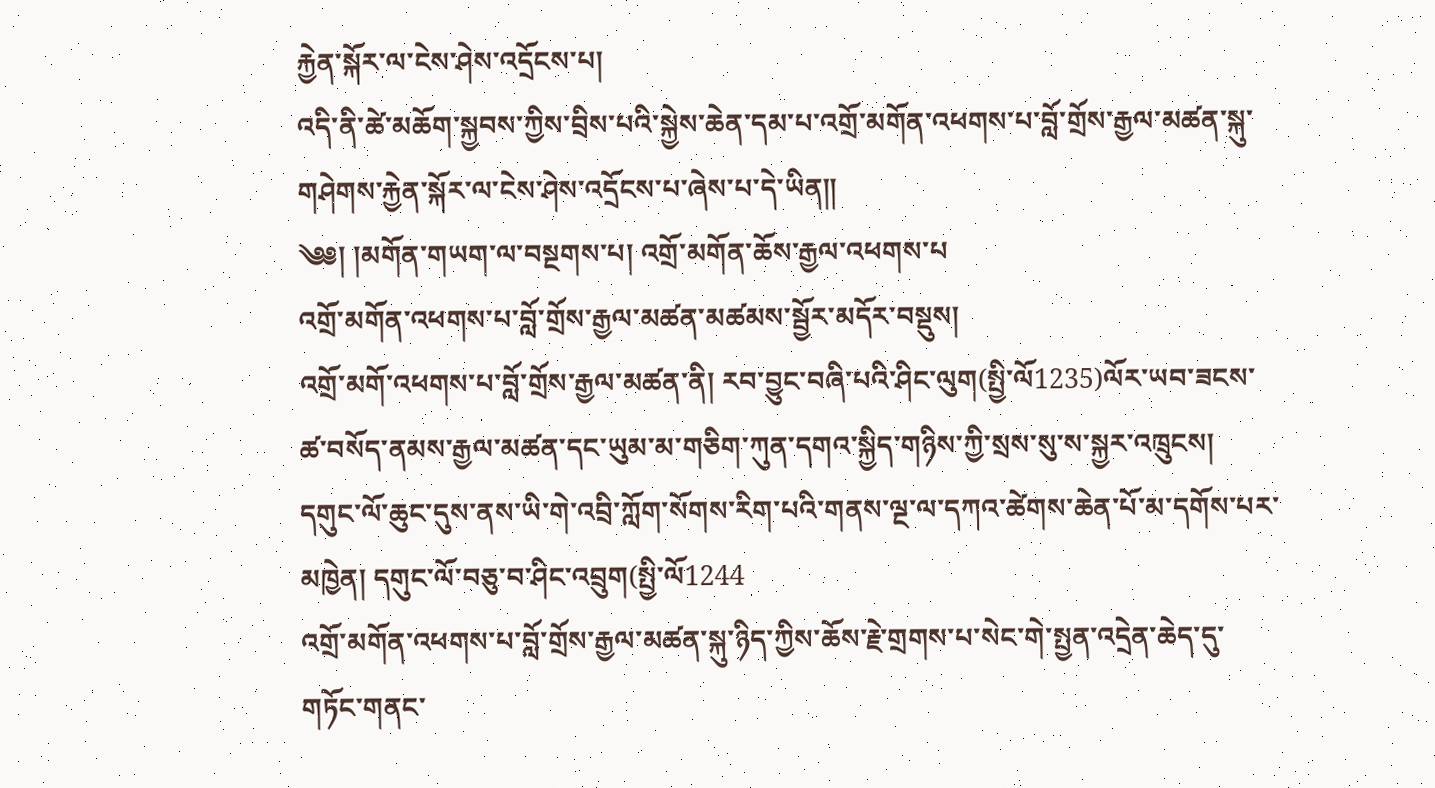རྐྱེན་སྐོར་ལ་ངེས་ཤེས་འདྲོངས་པ།
འདི་ནི་ཚེ་མཆོག་སྐྱབས་ཀྱིས་བྲིས་པའི་སྐྱེས་ཆེན་དམ་པ་འགྲོ་མགོན་འཕགས་པ་བློ་གྲོས་རྒྱལ་མཚན་སྐུ་གཤེགས་རྐྱེན་སྐོར་ལ་ངེས་ཤེས་འདྲོངས་པ་ཞེས་པ་དེ་ཡིན༎
༄༅། །མགོན་གཡག་ལ་བསྔགས་པ། འགྲོ་མགོན་ཆོས་རྒྱལ་འཕགས་པ
འགྲོ་མགོན་འཕགས་པ་བློ་གྲོས་རྒྱལ་མཚན་མཚམས་སྦྱོར་མདོར་བསྡུས།
འགྲོ་མགོ་འཕགས་པ་བློ་གྲོས་རྒྱལ་མཚན་ནི། རབ་བྱུང་བཞི་པའི་ཤིང་ལུག(སྤྱི་ལོ1235)ལོར་ཡབ་ཟངས་ཚ་བསོད་ནམས་རྒྱལ་མཚན་དང་ཡུམ་མ་གཅིག་ཀུན་དགའ་སྐྱིད་གཉིས་ཀྱི་སྲས་སུ་ས་སྐྱར་འཁྲུངས། དགུང་ལོ་ཆུང་དུས་ནས་ཡི་གེ་འབྲི་ཀློག་སོགས་རིག་པའི་གནས་ལྔ་ལ་དཀའ་ཚེགས་ཆེན་པོ་མ་དགོས་པར་མཁྱེན། དགུང་ལོ་བཅུ་བ་ཤིང་འབྲུག(སྤྱི་ལོ1244
འགྲོ་མགོན་འཕགས་པ་བློ་གྲོས་རྒྱལ་མཚན་སྐུ་ཉིད་ཀྱིས་ཆོས་རྗེ་གྲགས་པ་སེང་གེ་སྤྱན་འདྲེན་ཆེད་དུ་གཏོང་གནང་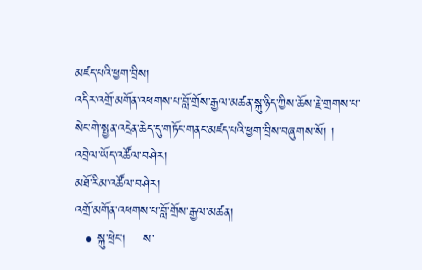མཛད་པའི་ཕྱག་བྲིས།
འདིར་འགྲོ་མགོན་འཕགས་པ་བློ་གྲོས་རྒྱལ་མཚན་སྐུ་ཉིད་ཀྱིས་ཆོས་རྗེ་གྲགས་པ་སེང་གེ་སྤྱན་འདྲེན་ཆེད་དུ་གཏོང་གནང་མཛད་པའི་ཕྱག་བྲིས་བཞུགས་སོ། །
འབྲེལ་ཡོད་འཚོལ་བཤེར།
མཐོ་རིམ་འཚོལ་བཤེར།
འགྲོ་མགོན་འཕགས་པ་བློ་གྲོས་རྒྱལ་མཚན།
  • སྐུ་ཕྲེང།    ས་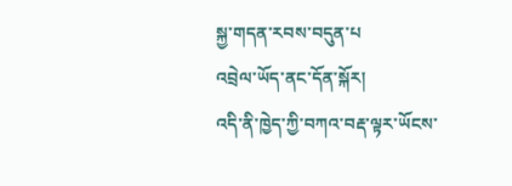སྐྱ་གདན་རབས་བདུན་པ
འབྲེལ་ཡོད་ནང་དོན་སྐོར།
འདི་ནི་ཁྱེད་ཀྱི་བཀའ་བརྡ་ལྟར་ཡོངས་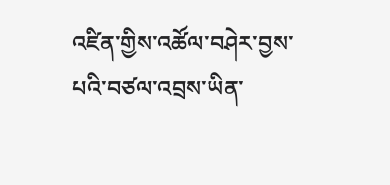འཛིན་གྱིས་འཚོལ་བཤེར་བྱས་པའི་བཙལ་འབྲས་ཡིན་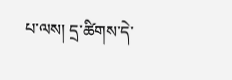པ་ལས། དྲ་ཚིགས་དེ་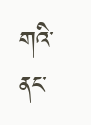གའི་ནང་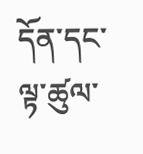དོན་དང་ལྟ་ཚུལ་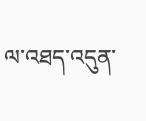ལ་འཐད་འདུན་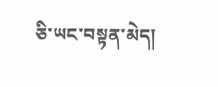ཅི་ཡང་བསྟན་མེད།